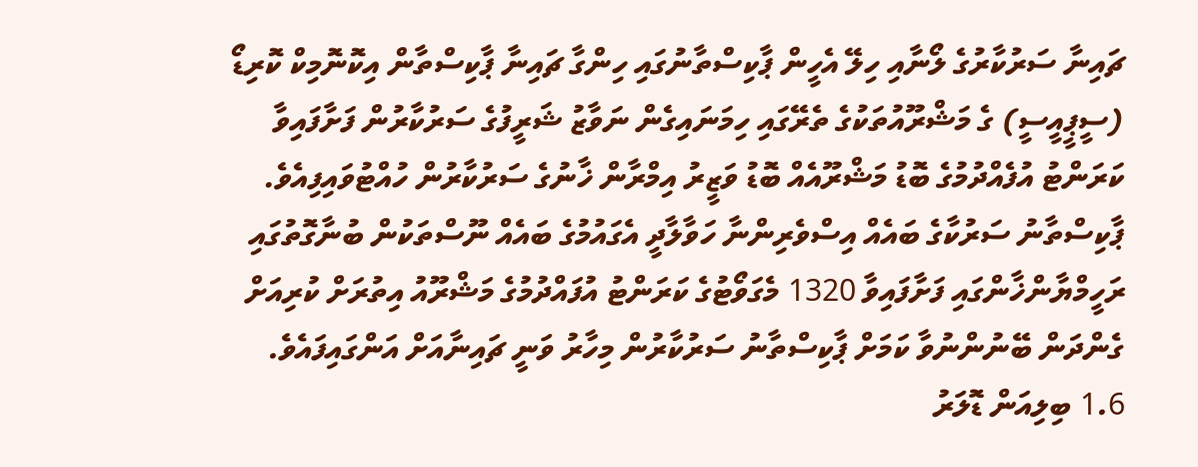ޗައިނާ ސަރުކާރުގެ ލޯނާއި ހިލޭ އެހީން ޕާކިސްތާނުގައި ހިންގާ ޗައިނާ ޕާކިސްތާން އިކޮނޮމިކް ކޮރިޑޯ (ސީޕީއީސީ) ގެ މަޝްރޫއުތަކުގެ ތެރޭގައި ހިމަނައިގެން ނަވާޒު ޝަރީފުގެ ސަރުކާރުން ފަށާފައިވާ ކަރަންޓު އުފެއްދުމުގެ ބޮޑު މަޝްރޫއެއް ބޮޑު ވަޒީރު އިމްރާން ޚާނުގެ ސަރުކާރުން ހުއްޓުވައިފިއެވެ.
ޕާކިސްތާނު ސަރުކާގެ ބައެއް އިސްވެރިންނާ ހަވާލާދީ އެގައުމުގެ ބައެއް ނޫސްތަކުން ބުނާގޮތުގައި ރަހީމްޔާންޚާންގައި ފަށާފައިވާ 1320 މެގަވޯޓުގެ ކަރަންޓު އުފައްދުމުގެ މަޝްރޫއު އިތުރަށް ކުރިއަށް ގެންދަން ބޭނުންނުވާ ކަމަށް ޕާކިސްތާނު ސަރުކާރުން މިހާރު ވަނީ ޗައިނާއަށް އަންގައިފައެވެ.
1.6 ބިލިއަން ޑޮލަރު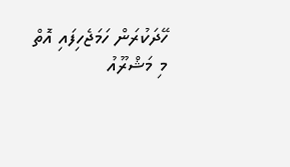ހޭދަކުރަން ހަމަޖެހިފައި އޮތް މި މަޝްރޫއު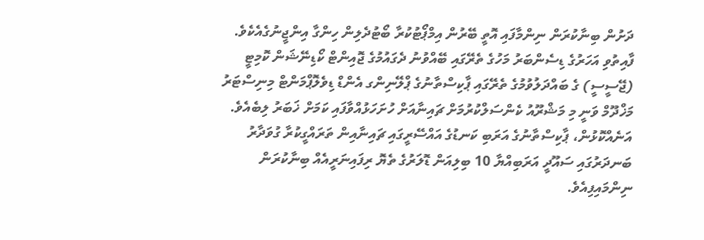ދަށުން ބިނާކުރަން ނިންމާފައި އޮތީ ބޭރުން އިމްޕޯޓުކުރާ ބޯޓުދެލިން ހިންގާ އިންޖީނުގެއެކެވެ.
ފާއިތުވި އަހަރުގެ ޑިސެންބަރު މަހުގެ ތެރޭގައި ބޭއްވުނު ދެގައުމުގެ ޖޮއިންޓް ކޯޑިނޭޝަން ކޮމިޓީ (ޖޭސީސީ) ގެ ބައްދަލުވުމުގެ ތެރޭގައި ޕާކިސްތާނުގެ ޕްލޭނިންގ އެންޑް ޑިވެލޮޕްމަންޓް މިނިސްޓަރު މަޚްދޫމް ވަނީ މި މަޝްރޫއު ކެންސަލްކުރުމަށް ޗައިނާއަށް ހުށަހަޅުއްވާފައި ކަމަށް ޚަބަރު ލިބެއެވެ.
އަނެއްކޮޅުން، ޕާކިސްތާނުގެ އަރަބި ކަނޑުގެ އައްސޭރީގައި ޗައިނާއިން ތަރައްގީކުރާ ގުވަދާރު ބަނދަރުގައި ސައޫދީ އަރަބިއްޔާ 10 ބިލިއަން ޑޮލަރުގެ ތެޔޮ ރިފައިނަރީއެއް ބިނާކުރަން ނިންމައިފިއެވެ.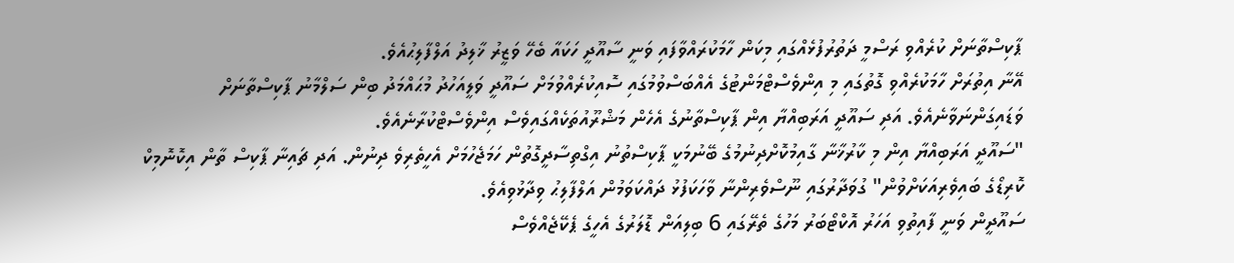ޕާކިސްތާނަށް ކުރެއްވި ރަސްމީ ދަތުރުފުޅެއްގައި މިކަން ހާމަކުރައްވާފައި ވަނީ ސާއޫދީ ހަކައާ ބެހޭ ވަޒީރު ޚާލިދު އަލްފާލިޙުއެވެ.
އޭނާ އިތުރަށް ހާމަކުރެއްވި ގޮތުގައި މި އިންވެސްޓްމަންޓުގެ އެއްބަސްވުމުގައި ސޮއިކުރެއްވުމަށް ސައޫދީ ވަލީއަހުދު މުޙައްމަދު ބިން ސަލްމާނު ޕާކިސްތާނަށް ވަޑައިގަންނަވާނެއެވެ. އަދި ސައޫދީ އަރަބިއްޔާ އިން ޕާކިސްތާނުގެ އެހެން މަޝްރޫއުތަކެއްގައިވެސް އިންވެސްޓްކުރާނެއެވެ.
"ސައޫދީ އަރަބިއްޔާ އިން މި ކާރުޚާނާ ގާއިމުކޮށްދިނުމުގެ ބޭނުމަކީ ޕާކިސްތުނު އިގްތިސާދީގޮތުން ހަމަޖެހުމަށް އެހީތެރިވެ ދިނުން. އަދި ޗައިނާ ޕާކިސް ތާން އިކޮނޮމިކް ކޮރިޑޯގެ ބައިވެރިއަކަށްވުން" ގުވަދާރުގައި ނޫސްވެރިންނާ ވާހަކަފުޅު ދައްކަވަމުން އަލްފާލިޙު ވިދާޅުވިއެވެ.
ސައޫދީން ވަނީ ފާއިތުވި އަހަރު އޮކްޓޯބަރު މަހުގެ ތެރޭގައި 6 ބިލިއަން ޑޮލަރުގެ އެހީގެ ޕެކޭޖެއްވެސް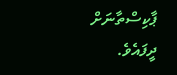ޕާކިސްތާނަށް ދީފައެވެ.